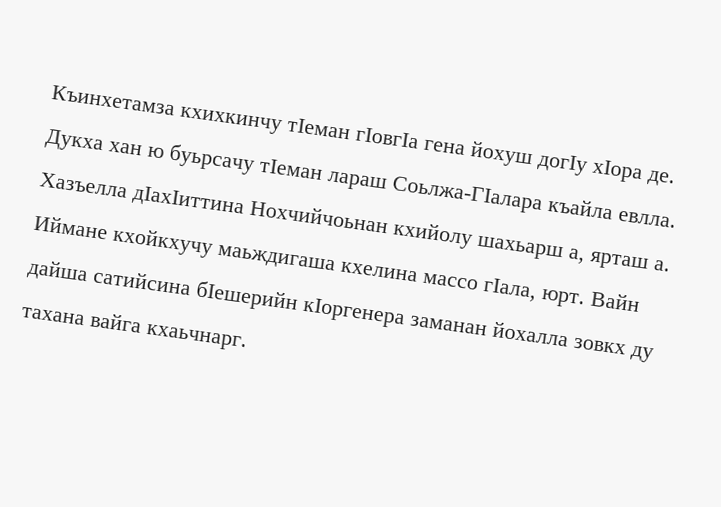Къинхетамза кхихкинчу тIеман гIовгIа гена йохуш догIу хIора де. Дукха хан ю буьрсачу тIеман лараш Соьлжа-ГIалара къайла евлла. Хазъелла дIахIиттина Нохчийчоьнан кхийолу шахьарш а, ярташ а. Иймане кхойкхучу маьждигаша кхелина массо гIала, юрт. Вайн дайша сатийсина бIешерийн кIоргенера заманан йохалла зовкх ду тахана вайга кхаьчнарг.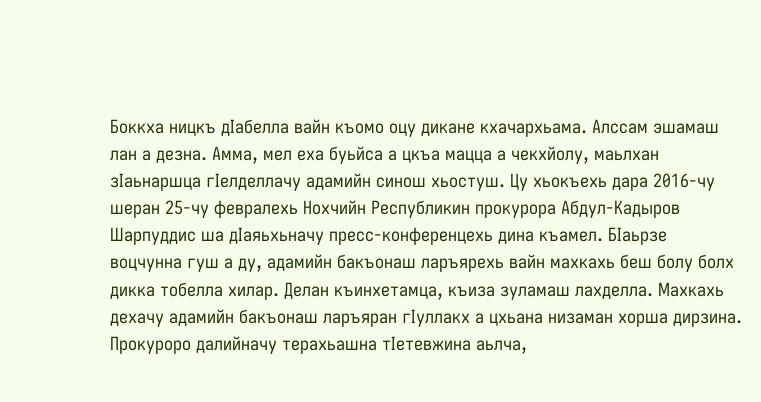Боккха ницкъ дIабелла вайн къомо оцу дикане кхачархьама. Алссам эшамаш лан а дезна. Амма, мел еха буьйса а цкъа мацца а чекхйолу, маьлхан зIаьнаршца гIелделлачу адамийн синош хьостуш. Цу хьокъехь дара 2016-чу шеран 25-чу февралехь Нохчийн Республикин прокурора Абдул-Кадыров Шарпуддис ша дIаяьхьначу пресс-конференцехь дина къамел. БIаьрзе воцчунна гуш а ду, адамийн бакъонаш ларъярехь вайн махкахь беш болу болх дикка тобелла хилар. Делан къинхетамца, къиза зуламаш лахделла. Махкахь дехачу адамийн бакъонаш ларъяран гIуллакх а цхьана низаман хорша дирзина. Прокуроро далийначу терахьашна тIетевжина аьлча,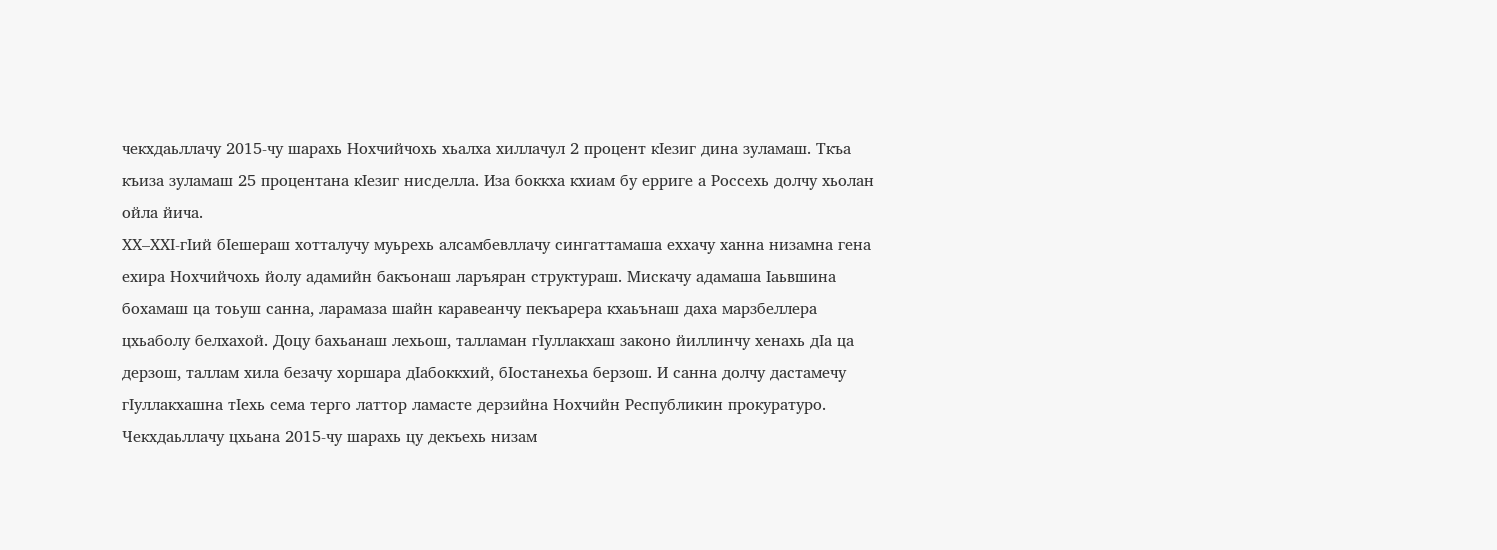чекхдаьллачу 2015-чу шарахь Нохчийчохь хьалха хиллачул 2 процент кIезиг дина зуламаш. Ткъа къиза зуламаш 25 процентана кIезиг нисделла. Иза боккха кхиам бу ерриге а Россехь долчу хьолан ойла йича.
ХХ–ХХI-гIий бIешераш хотталучу муьрехь алсамбевллачу сингаттамаша еххачу ханна низамна гена ехира Нохчийчохь йолу адамийн бакъонаш ларъяран структураш. Мискачу адамаша Iаьвшина бохамаш ца тоьуш санна, ларамаза шайн каравеанчу пекъарера кхаьънаш даха марзбеллера цхьаболу белхахой. Доцу бахьанаш лехьош, талламан гIуллакхаш законо йиллинчу хенахь дIа ца дерзош, таллам хила безачу хоршара дIабоккхий, бIостанехьа берзош. И санна долчу дастамечу гIуллакхашна тIехь сема терго латтор ламасте дерзийна Нохчийн Республикин прокуратуро. Чекхдаьллачу цхьана 2015-чу шарахь цу декъехь низам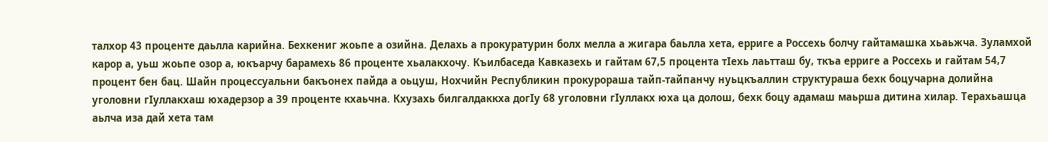талхор 43 проценте даьлла карийна. Бехкениг жоьпе а озийна. Делахь а прокуратурин болх мелла а жигара баьлла хета, ерриге а Россехь болчу гайтамашка хьаьжча. Зуламхой карор а, уьш жоьпе озор а, юкъарчу барамехь 86 проценте хьалакхочу. Къилбаседа Кавказехь и гайтам 67,5 процента тIехь лаьтташ бу, ткъа ерриге а Россехь и гайтам 54,7 процент бен бац. Шайн процессуальни бакъонех пайда а оьцуш, Нохчийн Республикин прокурораша тайп-тайпанчу нуьцкъаллин структураша бехк боцучарна долийна уголовни гIуллакхаш юхадерзор а 39 проценте кхаьчна. Кхузахь билгалдаккха догIу 68 уголовни гIуллакх юха ца долош, бехк боцу адамаш маьрша дитина хилар. Терахьашца аьлча иза дай хета там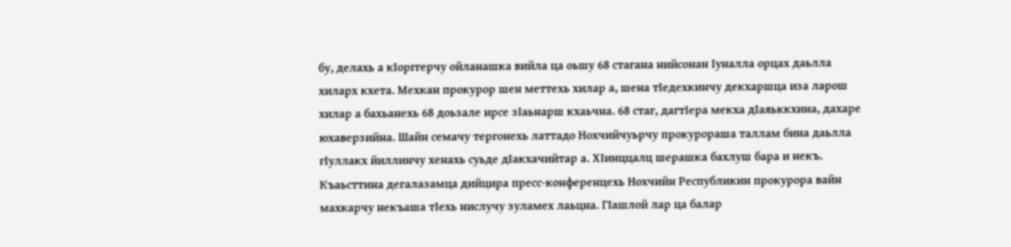бу, делахь а кIорггерчу ойланашка вийла ца оьшу 68 стагана нийсонан Iуналла орцах даьлла хиларх кхета. Мехкан прокурор шен меттехь хилар а, шена тIедехкинчу декхаршца иза ларош хилар а бахьанехь 68 доьзале ирсе зIаьнарш кхаьчна. 68 стаг, дагтIера мекха дIаяьккхина, дахаре юхаверзийна. Шайн семачу тергонехь латтадо Нохчийчуьрчу прокурораша таллам бина даьлла гIуллакх йиллинчу хенахь суьде дIакхачийтар а. ХIинццалц шерашка бахлуш бара и некъ.
Къаьсттина дегалазамца дийцира пресс-конференцехь Нохчийн Республикин прокурора вайн махкарчу некъаша тIехь нислучу зуламех лаьцна. ГIашлой лар ца балар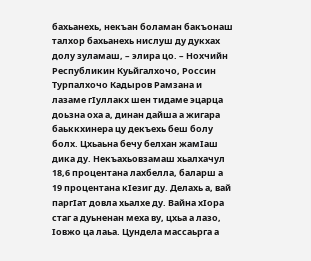бахьанехь, некъан боламан бакъонаш талхор бахьанехь нислуш ду дукхах долу зуламаш, – элира цо. – Нохчийн Республикин Куьйгалхочо, Россин Турпалхочо Кадыров Рамзана и лазаме гIуллакх шен тидаме эцарца доьзна оха а, динан дайша а жигара баьккхинера цу декъехь беш болу болх. Цхьаьна бечу белхан жамIаш дика ду. Некъахьовзамаш хьалхачул 18,6 процентана лахбелла, баларш а 19 процентана кIезиг ду. Делахь а, вай паргIат довла хьалхе ду. Вайна хIора стаг а дуьненан меха ву, цхьа а лазо, Iовжо ца лаьа. Цундела массаьрга а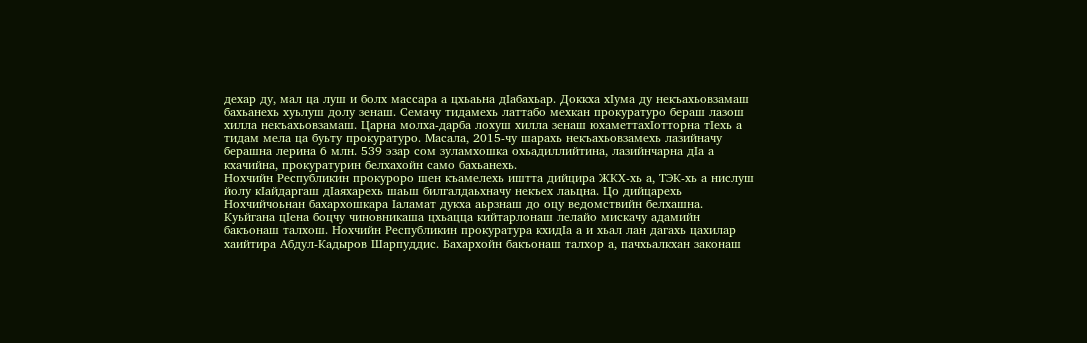дехар ду, мал ца луш и болх массара а цхьаьна дIабахьар. Доккха хIума ду некъахьовзамаш бахьанехь хуьлуш долу зенаш. Семачу тидамехь латтабо мехкан прокуратуро бераш лазош хилла некъахьовзамаш. Царна молха-дарба лохуш хилла зенаш юхаметтахIотторна тIехь а тидам мела ца буьту прокуратуро. Масала, 2015-чу шарахь некъахьовзамехь лазийначу берашна лерина 6 млн. 539 эзар сом зуламхошка охьадиллийтина, лазийнчарна дIа а кхачийна, прокуратурин белхахойн само бахьанехь.
Нохчийн Республикин прокуроро шен къамелехь иштта дийцира ЖКХ-хь а, ТЭК-хь а нислуш йолу кIайдаргаш дIаяхарехь шаьш билгалдаьхначу некъех лаьцна. Цо дийцарехь Нохчийчоьнан бахархошкара Iаламат дукха аьрзнаш до оцу ведомствийн белхашна. Куьйгана цIена боцчу чиновникаша цхьацца кийтарлонаш лелайо мискачу адамийн бакъонаш талхош. Нохчийн Республикин прокуратура кхидIа а и хьал лан дагахь цахилар хаийтира Абдул-Кадыров Шарпуддис. Бахархойн бакъонаш талхор а, пачхьалкхан законаш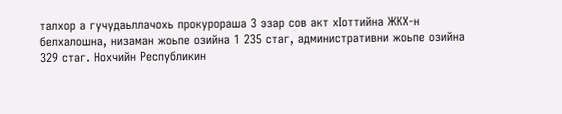талхор а гучудаьллачохь прокурораша 3 эзар сов акт хIоттийна ЖКХ-н белхалошна, низаман жоьпе озийна 1 235 стаг, административни жоьпе озийна 329 стаг. Нохчийн Республикин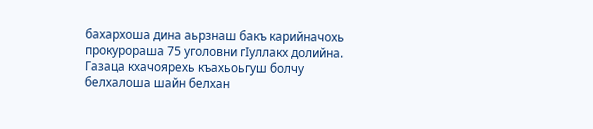бахархоша дина аьрзнаш бакъ карийначохь прокурораша 75 уголовни гIуллакх долийна.
Газаца кхачоярехь къахьоьгуш болчу белхалоша шайн белхан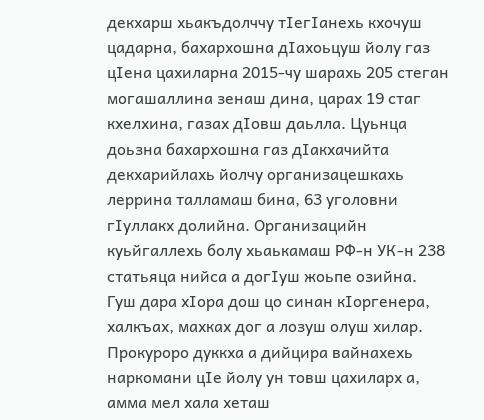декхарш хьакъдолччу тIегIанехь кхочуш цадарна, бахархошна дIахоьцуш йолу газ цIена цахиларна 2015-чу шарахь 205 стеган могашаллина зенаш дина, царах 19 стаг кхелхина, газах дIовш даьлла. Цуьнца доьзна бахархошна газ дIакхачийта декхарийлахь йолчу организацешкахь леррина талламаш бина, 63 уголовни гIуллакх долийна. Организацийн куьйгаллехь болу хьаькамаш РФ-н УК-н 238 статьяца нийса а догIуш жоьпе озийна.
Гуш дара хIора дош цо синан кIоргенера, халкъах, махках дог а лозуш олуш хилар. Прокуроро дуккха а дийцира вайнахехь наркомани цIе йолу ун товш цахиларх а, амма мел хала хеташ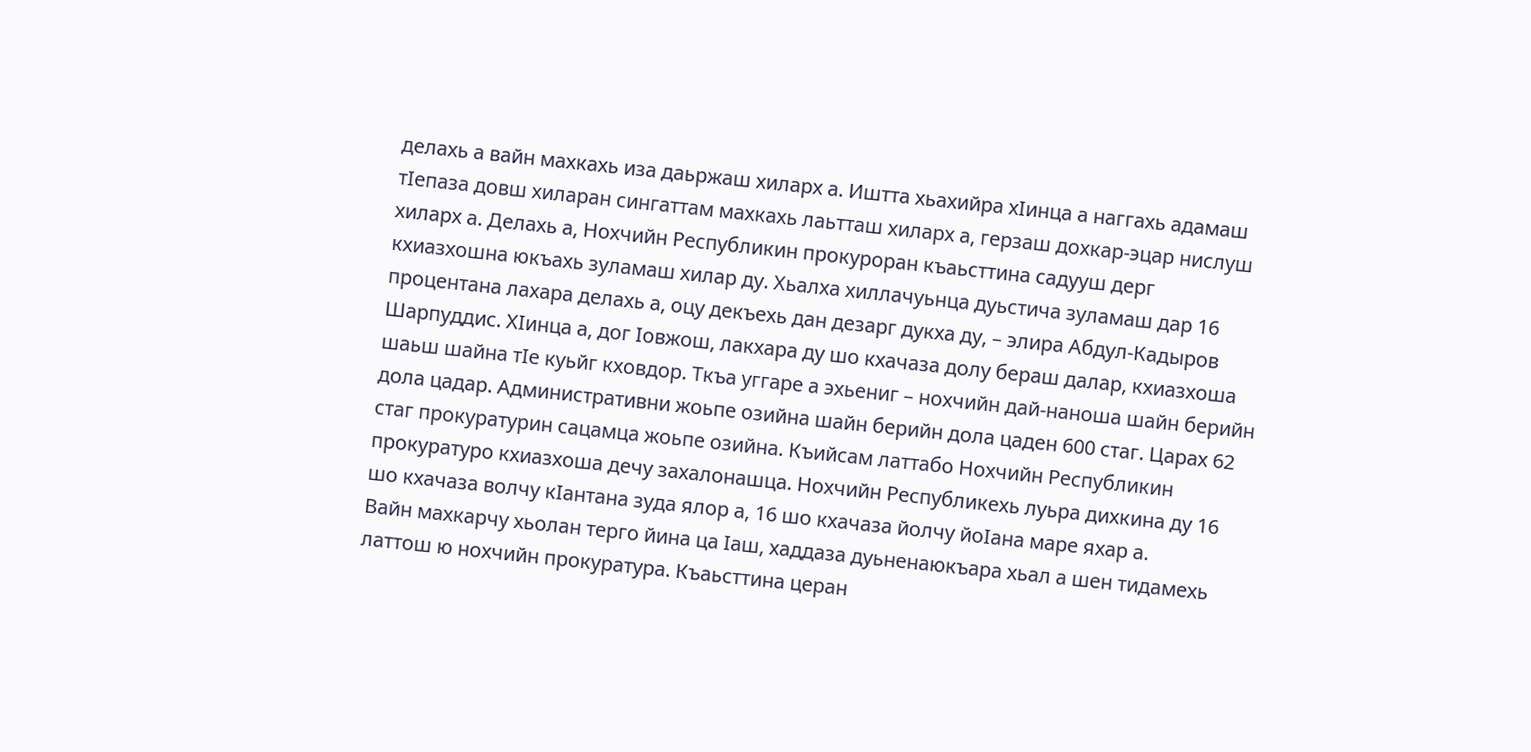делахь а вайн махкахь иза даьржаш хиларх а. Иштта хьахийра хIинца а наггахь адамаш тIепаза довш хиларан сингаттам махкахь лаьтташ хиларх а, герзаш дохкар-эцар нислуш хиларх а. Делахь а, Нохчийн Республикин прокуроран къаьсттина садууш дерг кхиазхошна юкъахь зуламаш хилар ду. Хьалха хиллачуьнца дуьстича зуламаш дар 16 процентана лахара делахь а, оцу декъехь дан дезарг дукха ду, – элира Абдул-Кадыров Шарпуддис. ХIинца а, дог Iовжош, лакхара ду шо кхачаза долу бераш далар, кхиазхоша шаьш шайна тIе куьйг кховдор. Ткъа уггаре а эхьениг – нохчийн дай-наноша шайн берийн дола цадар. Административни жоьпе озийна шайн берийн дола цаден 600 стаг. Царах 62 стаг прокуратурин сацамца жоьпе озийна. Къийсам латтабо Нохчийн Республикин прокуратуро кхиазхоша дечу захалонашца. Нохчийн Республикехь луьра дихкина ду 16 шо кхачаза волчу кIантана зуда ялор а, 16 шо кхачаза йолчу йоIана маре яхар а.
Вайн махкарчу хьолан терго йина ца Iаш, хаддаза дуьненаюкъара хьал а шен тидамехь латтош ю нохчийн прокуратура. Къаьсттина церан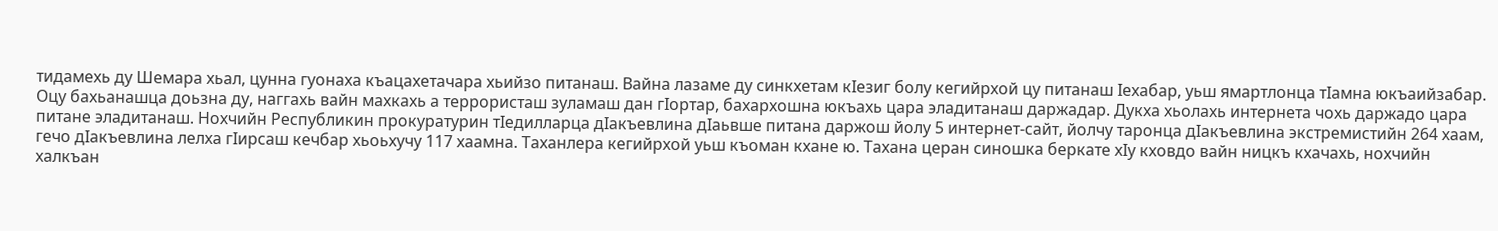тидамехь ду Шемара хьал, цунна гуонаха къацахетачара хьийзо питанаш. Вайна лазаме ду синкхетам кIезиг болу кегийрхой цу питанаш Iехабар, уьш ямартлонца тIамна юкъаийзабар. Оцу бахьанашца доьзна ду, наггахь вайн махкахь а террористаш зуламаш дан гIортар, бахархошна юкъахь цара эладитанаш даржадар. Дукха хьолахь интернета чохь даржадо цара питане эладитанаш. Нохчийн Республикин прокуратурин тIедилларца дIакъевлина дIаьвше питана даржош йолу 5 интернет-сайт, йолчу таронца дIакъевлина экстремистийн 264 хаам, гечо дIакъевлина лелха гIирсаш кечбар хьоьхучу 117 хаамна. Таханлера кегийрхой уьш къоман кхане ю. Тахана церан синошка беркате хIу кховдо вайн ницкъ кхачахь, нохчийн халкъан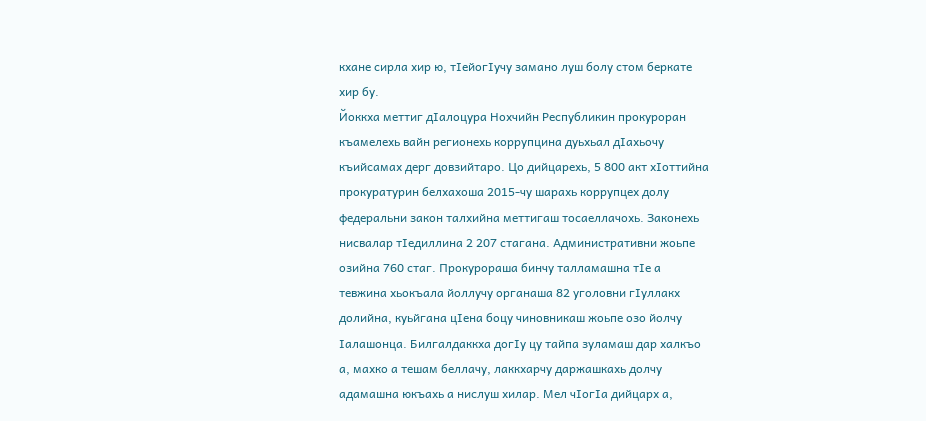кхане сирла хир ю, тIейогIучу замано луш болу стом беркате хир бу.
Йоккха меттиг дIалоцура Нохчийн Республикин прокуроран къамелехь вайн регионехь коррупцина дуьхьал дIахьочу къийсамах дерг довзийтаро. Цо дийцарехь, 5 800 акт хIоттийна прокуратурин белхахоша 2015-чу шарахь коррупцех долу федеральни закон талхийна меттигаш тосаеллачохь. Законехь нисвалар тIедиллина 2 207 стагана. Административни жоьпе озийна 760 стаг. Прокурораша бинчу талламашна тIе а тевжина хьокъала йоллучу органаша 82 уголовни гIуллакх долийна, куьйгана цIена боцу чиновникаш жоьпе озо йолчу Iалашонца. Билгалдаккха догIу цу тайпа зуламаш дар халкъо а, махко а тешам беллачу, лаккхарчу даржашкахь долчу адамашна юкъахь а нислуш хилар. Мел чIогIа дийцарх а,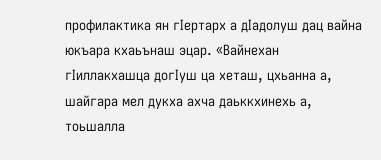профилактика ян гIертарх а дIадолуш дац вайна юкъара кхаьънаш эцар. «Вайнехан гIиллакхашца догIуш ца хеташ, цхьанна а, шайгара мел дукха ахча даьккхинехь а, тоьшалла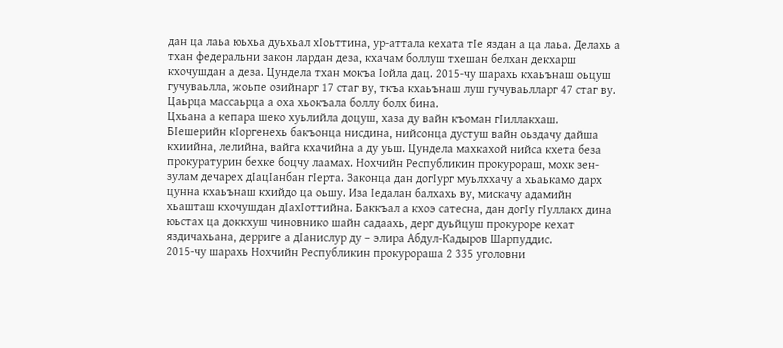дан ца лаьа юьхьа дуьхьал хIоьттина, ур-аттала кехата тIе яздан а ца лаьа. Делахь а тхан федеральни закон лардан деза, кхачам боллуш тхешан белхан декхарш кхочушдан а деза. Цундела тхан мокъа Iойла дац. 2015-чу шарахь кхаьънаш оьцуш гучуваьлла, жоьпе озийнарг 17 стаг ву, ткъа кхаьънаш луш гучуваьлларг 47 стаг ву. Цаьрца массаьрца а оха хьокъала боллу болх бина.
Цхьана а кепара шеко хуьлийла доцуш, хаза ду вайн къоман гIиллакхаш. БIешерийн кIоргенехь бакъонца нисдина, нийсонца дустуш вайн оьздачу дайша кхиийна, лелийна, вайга кхачийна а ду уьш. Цундела махкахой нийса кхета беза прокуратурин бехке боцчу лаамах. Нохчийн Республикин прокурораш, мохк зен-зулам дечарех дIацIанбан гIерта. Законца дан догIург муьлххачу а хьаькамо дарх цунна кхаьънаш кхийдо ца оьшу. Иза Iедалан балхахь ву, мискачу адамийн хьашташ кхочушдан дIахIоттийна. Баккъал а кхоэ сатесна, дан догIу гIуллакх дина юьстах ца доккхуш чиновнико шайн садаахь, дерг дуьйцуш прокуроре кехат яздичахьана, дерриге а дIанислур ду – элира Абдул-Кадыров Шарпуддис.
2015-чу шарахь Нохчийн Республикин прокурораша 2 335 уголовни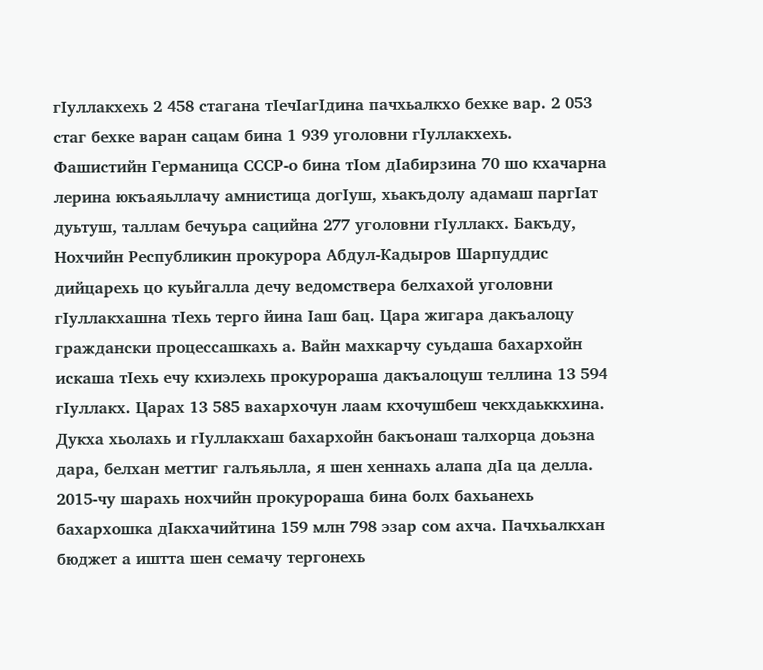гIуллакхехь 2 458 стагана тIечIагIдина пачхьалкхо бехке вар. 2 053 стаг бехке варан сацам бина 1 939 уголовни гIуллакхехь. Фашистийн Германица СССР-о бина тIом дIабирзина 70 шо кхачарна лерина юкъаяьллачу амнистица догIуш, хьакъдолу адамаш паргIат дуьтуш, таллам бечуьра сацийна 277 уголовни гIуллакх. Бакъду, Нохчийн Республикин прокурора Абдул-Кадыров Шарпуддис дийцарехь цо куьйгалла дечу ведомствера белхахой уголовни гIуллакхашна тIехь терго йина Iаш бац. Цара жигара дакъалоцу граждански процессашкахь а. Вайн махкарчу суьдаша бахархойн искаша тIехь ечу кхиэлехь прокурораша дакъалоцуш теллина 13 594 гIуллакх. Царах 13 585 вахархочун лаам кхочушбеш чекхдаьккхина. Дукха хьолахь и гIуллакхаш бахархойн бакъонаш талхорца доьзна дара, белхан меттиг галъяьлла, я шен хеннахь алапа дIа ца делла. 2015-чу шарахь нохчийн прокурораша бина болх бахьанехь бахархошка дIакхачийтина 159 млн 798 эзар сом ахча. Пачхьалкхан бюджет а иштта шен семачу тергонехь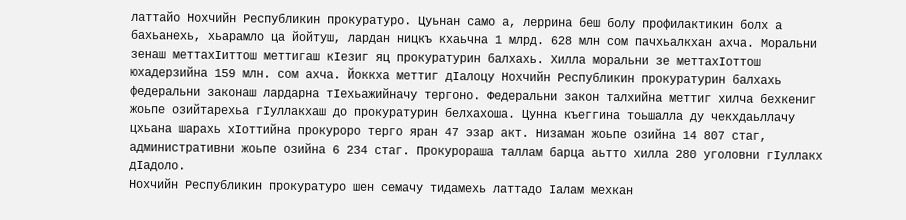латтайо Нохчийн Республикин прокуратуро. Цуьнан само а, леррина беш болу профилактикин болх а бахьанехь, хьарамло ца йойтуш, лардан ницкъ кхаьчна 1 млрд. 628 млн сом пачхьалкхан ахча. Моральни зенаш меттахIиттош меттигаш кIезиг яц прокуратурин балхахь. Хилла моральни зе меттахIоттош юхадерзийна 159 млн. сом ахча. Йоккха меттиг дIалоцу Нохчийн Республикин прокуратурин балхахь федеральни законаш лардарна тIехьажийначу тергоно. Федеральни закон талхийна меттиг хилча бехкениг жоьпе озийтарехьа гIуллакхаш до прокуратурин белхахоша. Цунна къеггина тоьшалла ду чекхдаьллачу цхьана шарахь хIоттийна прокуроро терго яран 47 эзар акт. Низаман жоьпе озийна 14 807 стаг, административни жоьпе озийна 6 234 стаг. Прокурораша таллам барца аьтто хилла 280 уголовни гIуллакх дIадоло.
Нохчийн Республикин прокуратуро шен семачу тидамехь латтадо Iалам мехкан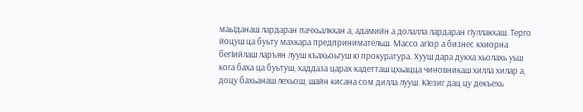маьIданаш лардаран пачхьалкхан а, адамийн а долалла лардаран гIуллакхаш. Терго йоцуш ца буьту махкара предпринимательш. Массо агIор а бизнес кхиорна бегIийлаш ларъян лууш къахьоьгуш ю прокуратура. Хууш дара дукха хьолахь уьш кога баха ца буьтуш, хаддаза царах кадетташ цхьацца чиновникаш хилла хилар а, доцу бахьанаш лехьош, шайн кисана сом дилла лууш. КIезиг дац цу декъехь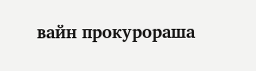вайн прокурораша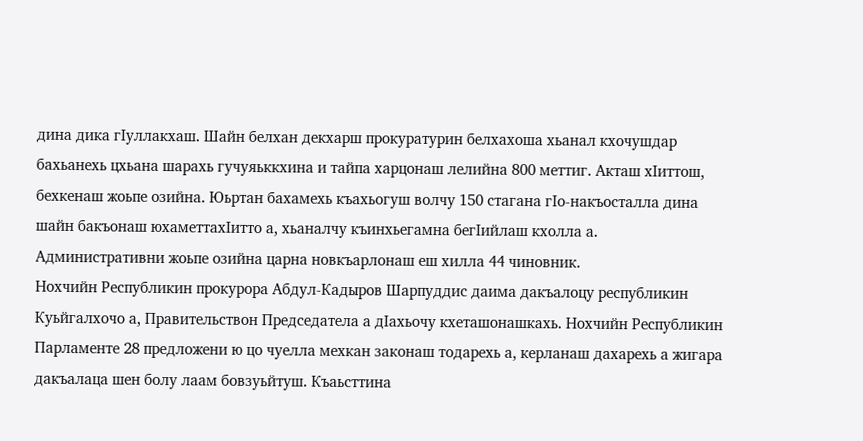дина дика гIуллакхаш. Шайн белхан декхарш прокуратурин белхахоша хьанал кхочушдар бахьанехь цхьана шарахь гучуяьккхина и тайпа харцонаш лелийна 800 меттиг. Акташ хIиттош, бехкенаш жоьпе озийна. Юьртан бахамехь къахьогуш волчу 150 стагана гIо-накъосталла дина шайн бакъонаш юхаметтахIитто а, хьаналчу къинхьегамна бегIийлаш кхолла а. Административни жоьпе озийна царна новкъарлонаш еш хилла 44 чиновник.
Нохчийн Республикин прокурора Абдул-Кадыров Шарпуддис даима дакъалоцу республикин Куьйгалхочо а, Правительствон Председатела а дIахьочу кхеташонашкахь. Нохчийн Республикин Парламенте 28 предложени ю цо чуелла мехкан законаш тодарехь а, керланаш дахарехь а жигара дакъалаца шен болу лаам бовзуьйтуш. Къаьсттина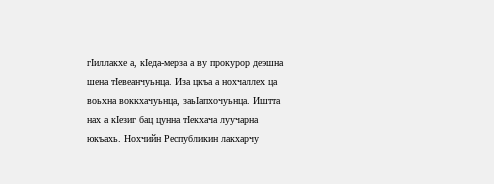гIиллакхе а, кIеда-мерза а ву прокурор деэшна шена тIевеанчуьнца. Иза цкъа а нохчаллех ца воьхна воккхачуьнца, заьIапхочуьнца. Иштта нах а кIезиг бац цунна тIекхача луучарна юкъахь. Нохчийн Республикин лакхарчу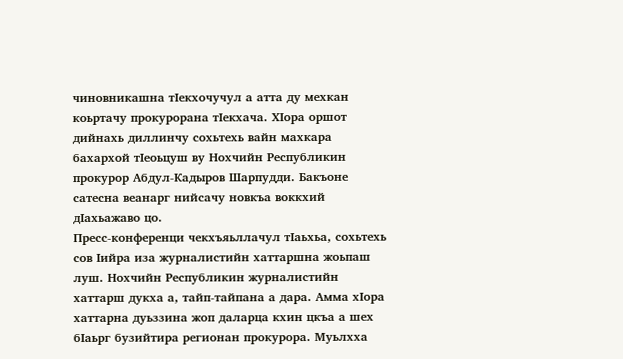чиновникашна тIекхочучул а атта ду мехкан коьртачу прокурорана тIекхача. ХIора оршот дийнахь диллинчу сохьтехь вайн махкара бахархой тIеоьцуш ву Нохчийн Республикин прокурор Абдул-Кадыров Шарпудди. Бакъоне сатесна веанарг нийсачу новкъа воккхий дIахьажаво цо.
Пресс-конференци чекхъяьллачул тIаьхьа, сохьтехь сов Iийра иза журналистийн хаттаршна жоьпаш луш. Нохчийн Республикин журналистийн хаттарш дукха а, тайп-тайпана а дара. Амма хIора хаттарна дуьззина жоп даларца кхин цкъа а шех бIаьрг бузийтира регионан прокурора. Муьлхха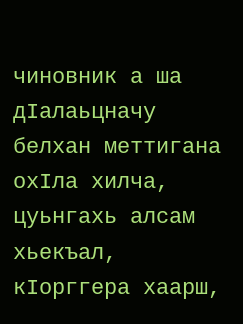чиновник а ша дIалаьцначу белхан меттигана охIла хилча, цуьнгахь алсам хьекъал, кIорггера хаарш,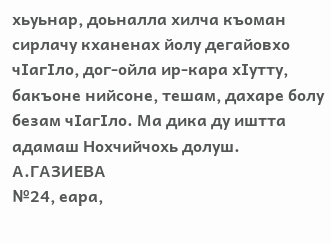хьуьнар, доьналла хилча къоман сирлачу кханенах йолу дегайовхо чIагIло, дог-ойла ир-кара хIутту, бакъоне нийсоне, тешам, дахаре болу безам чIагIло. Ма дика ду иштта адамаш Нохчийчохь долуш.
А.ГАЗИЕВА
№24, еара,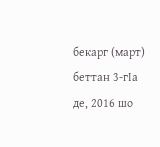бекарг (март) беттан 3-гIа де, 2016 шо